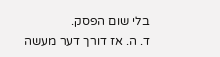בלי שום הפסק.
ד. ה. אז דורך דער מעשה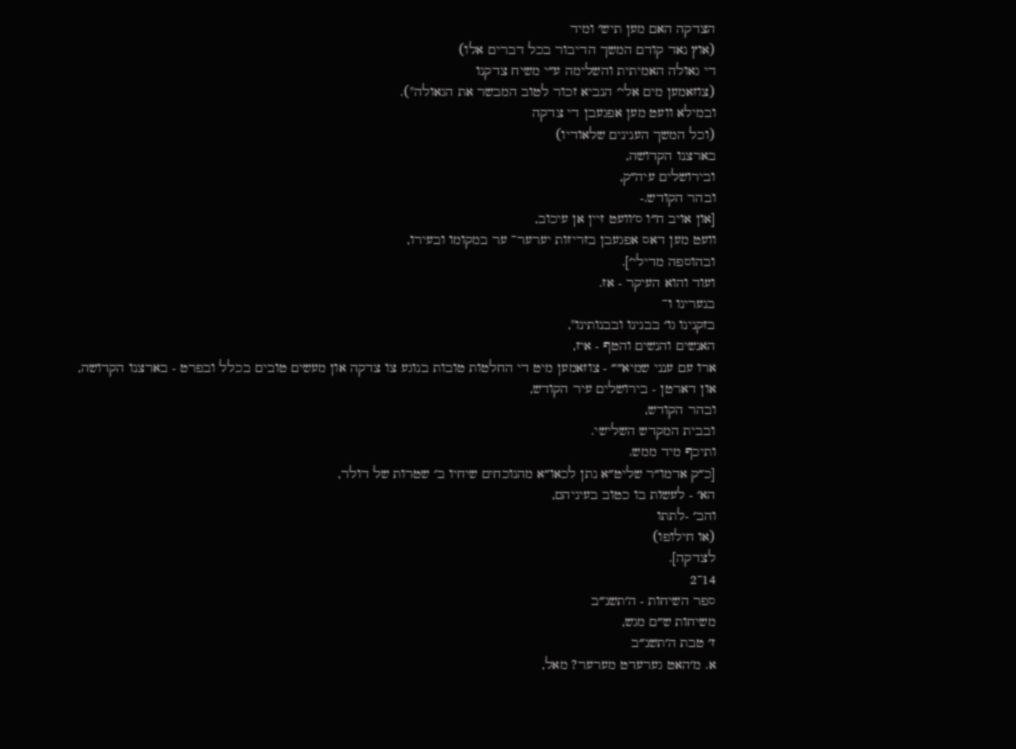הצדקה האם מען תיש׳ ומיד
(אוץ נאד קודם המשך הדיבור בכל דברים אלו)
די גאולה האמיתית והשלימה ע״י משיח צדקנו
(צוזאמען מים אלי׳ הנביא זכור לטוב המבשר את הגאולה").
ובמילא וועט מען אפגעבן די צדקה
(וכל המשך הענינים שלאודיו)
בארצנו הקדושה,
ובירושלים עיה״ק,
ובהר הקודש.-
[און אויב ח״ו ס׳וועט זיין אן עיכוב,
וועט מען דאס אפגעבן בזריזות יערער־ ער במקומו ובעירו,
ובהוספה מדילי׳].
ועוד והוא העיקר - אז.
בנערינו ו־
בזקנינו גו׳ בבנינו ובבנותינו",
האנשים והנשים והטף - איז,
ארו עם ענני שמיא״״ - צוזאמען מיט די החלטות טובות בנוגע צו צדקה און מעשים טובים בכלל ובפרט - בארצנו הקדושה,
און דארטן - בירושלים עיר הקודש,
ובהר הקודש,
ובבית המקדש השלישי.
ותיכף מיד ממש.
[כ״ק אדמו״ר שליט״א נתן לכאו״א מהנוכחים שיחיו ב׳ שטרות של דולר,
הא׳ - לעשות בו כטוב בעיניהם,
והב׳ -לתתו
(או חילופו)
לצדקה].
14־2
ספר השיחות - ה׳תשנ״ב
משיחות ש״ם מגש,
ז׳ טבת ה׳תשנ״ב
א. מ׳האט גערעדט מערער? מאל,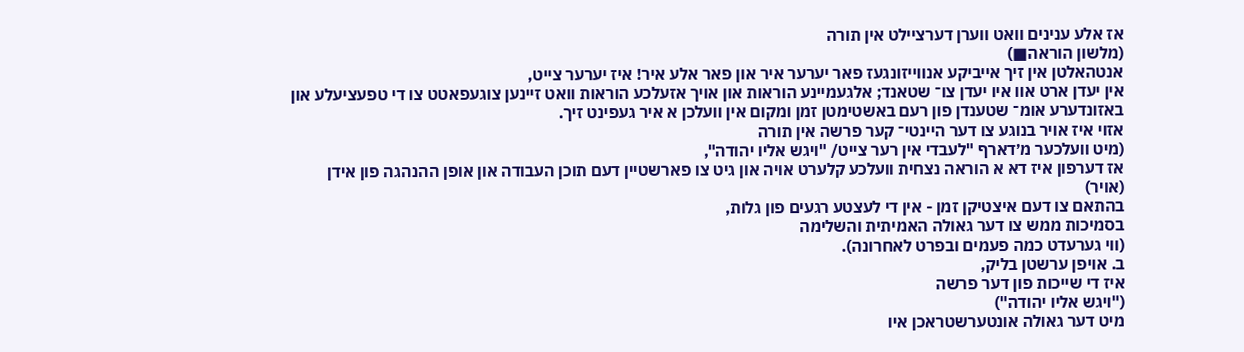אז אלע ענינים וואט ווערן דערציילט אין תורה
(מלשון הוראה■)
אנטהאלטן אין זיך אייביקע אנווייזונגעז פאר יערער איר און פאר אלע איר! איז יערער צייט,
אין יעדן ארט אוו איו יעדן צו־ שטאנד; אלגעמיינע הוראות און אויך אזעלכע הוראות וואט זיינען צוגעפאטט צו די טפעציעלע און באזונדערע אומ־ שטענדן פון רעם באשטימטן זמן ומקום אין וועלכן א איר געפינט זיך.
אזוי איז אויר בנוגע צו דער היינטי־ קער פרשה אין תורה
(מיט וועלכער מ׳דארף "לעבדי אין רער צייט/ "ויגש אליו יהודה",
אז דערפון איז דא א הוראה נצחית וועלכע קלערט אויה און גיט צו פארשטיין דעם תוכן העבודה און אופן ההנהגה פון אידן
(אויר)
בהתאם צו דעם איצטיקן זמן - אין די לעצטע רגעים פון גלות,
בסמיכות ממש צו דער גאולה האמיתית והשלימה
(ווי גערעדט כמה פעמים ובפרט לאחרונה).
ב. אויפן ערשטן בליק,
איז די שייכות פון דער פרשה
("ויגש אליו יהודה")
מיט דער גאולה אונטערשטראכן איו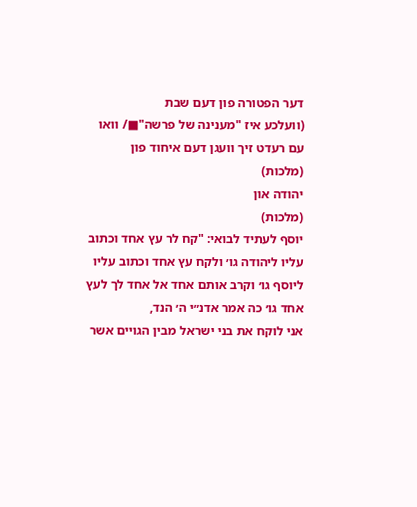דער הפטורה פון דעם שבת
(וועלכע איז "מענינה של פרשה"■/ וואו עם רעדט זיך וועגן דעם איחוד פון
(מלכות)
יהודה און
(מלכות)
יוסף לעתיד לבואי: "קח לר עץ אחד וכתוב עליו ליהודה גו׳ ולקח עץ אחד וכתוב עליו ליוסף גו׳ וקרב אותם אחד אל אחד לך לעץ אחד גו׳ כה אמר אדנ״י ה׳ הנד,
אני לוקח את בני ישראל מבין הגויים אשר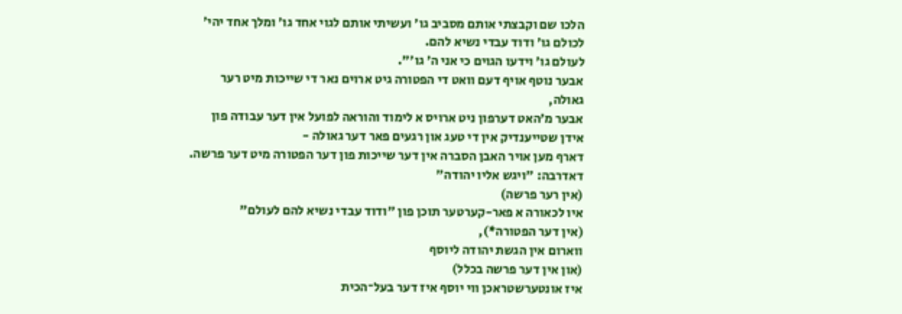הלכו שם וקבצתי אותם מסביב גו׳ ועשיתי אותם לגוי אחד גו׳ ומלך אחד יהי׳ לכולם גו׳ ודוד עבדי נשיא להם.
לעולם גו׳ וידעו הגוים כי אני ה׳ גו׳".
אבער נוטף אויף דעם וואט די הפטורה גיט ארוים נאר די שייכות מיט רער גאולה,
אבער מ׳האט דערפון ניט ארויס א לימוד והוראה לפועל אין דער עבודה פון אידן שטייענדיק אין די טעג און רגעים פאר דער גאולה -
דארף מען אויר האבן הסברה אין דער שייכות פון דער הפטורה מיט דער פרשה.
דאדרבה: "ויגש אליו יהודה"
(אין רער פרשה)
איו לכאורה א פאר-קערטער תוכן פון "ודוד עבדי נשיא להם לעולם"
(אין דער הפטורה*),
ווארום אין הגשת יהודה ליוסף
(און אין דער פרשה בכלל)
איז אונטערשטראכן ווי יוסף איז דער בעל־הכית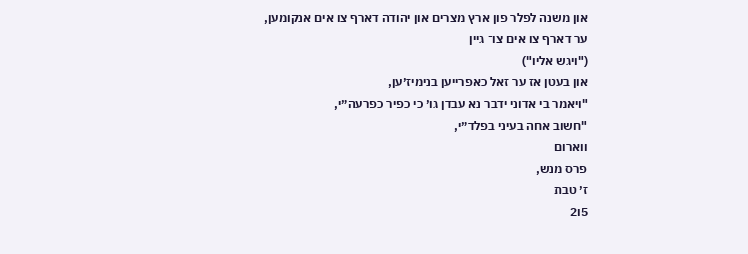און משנה לפלר פון ארץ מצרים און יהודה דארף צו אים אנקומען,
ער דארף צו אים צו־ גיין
("ויגש אליו")
און בעטן אז ער זאל כאפרייען בנימיז׳ען,
"ויאמר בי אדוני ידבר נא עבדן גו׳ כי כפיר כפרעה״י,
"חשוב אחה בעיני בפלד״י,
ווארום
פרס מנש,
ז׳ טבת
5ו2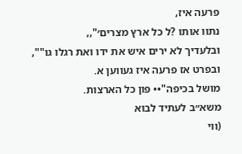פרעה איז,
נתוו אותו ?ל כל ארץ מצרים׳",,
ובלעדיך לא ירים איש את ידו ואת רגלו גו"",
ובפרט אז פרעה איז געווען א.
מושל בכיפה"•• פון כל הארצות.
משא״ב לעתיד לבוא
(ווי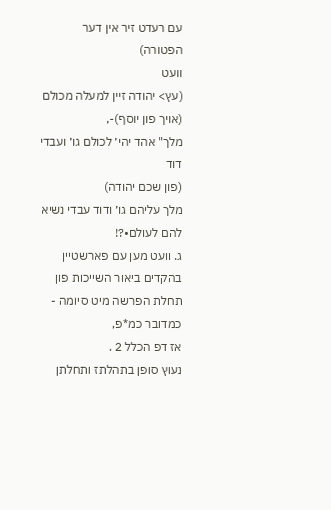עם רעדט זיר אין דער הפטורה)
וועט
(עץ> יהודה זיין למעלה מכולם
(אויך פון יוסף)-,
מלך" אהד יהי׳ לכולם גו׳ ועבדי דוד
(פון שכם יהודה)
מלך עליהם גו׳ ודוד עבדי נשיא להם לעולם•?!
ג. וועט מען עם פארשטיין בהקדים ביאור השייכות פון תחלת הפרשה מיט סיומה - כמדובר כמ*פ,
אז דפ הכלל 2 .
נעוץ סופן בתהלתז ותחלתן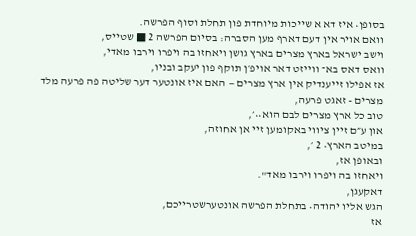בסופן• איז דא א שייכות מיוחדת פון תחלת וסוף הפרשה.
וואם אויר אין דעם דארף מען הסברה: בסיום הפרשה 2 ■ שטייס,
וישב ישראל בארץ מצרים בארץ גושן ויאחזו בה ויפרו וירבו מאדי,
וואס דאס בא־ ווייזט דאר אויפ׳ן תוקף פון יעקב ובניו,
אז אפילו זייענדיק אין ארץ מצרים — האם איז אונטער דער שליטה פה פרעה מלד מצרים - זאגט פרעה,
טוב כל ארץ מצרים לבם הוא••׳,
און ע״ם זיין ציווי באקומען זיי אן אחוזה,
במיטב הארץ• 2 ׳,
ובאופן אז,
ויאחזו בה ויפרו וירבו מאד".
דאקעגן,
הגש אליו יהודה• בתחלת הפרשה אונטערשטרייכם,
אז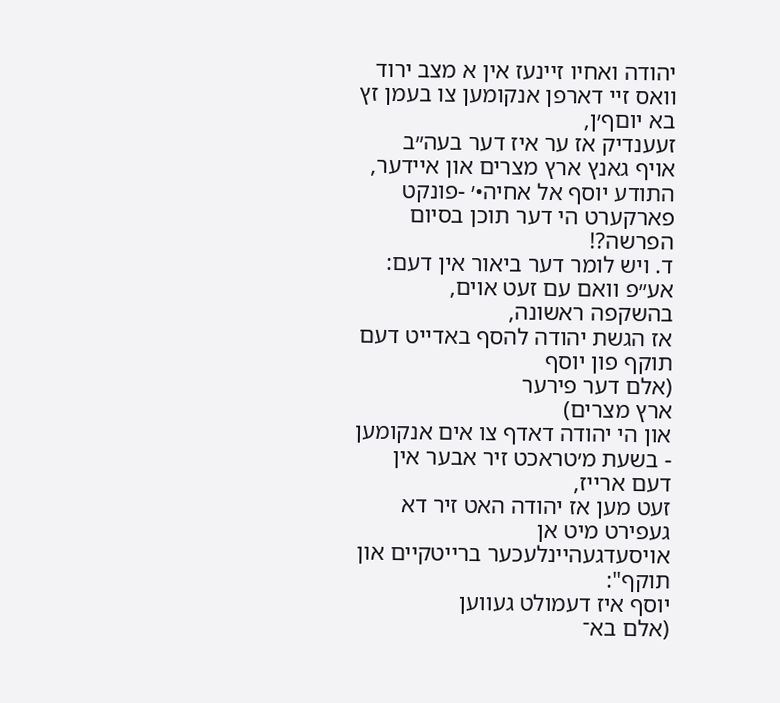יהודה ואחיו זיינעז אין א מצב ירוד וואס זיי דארפן אנקומען צו בעמן זץ
בא יוםף׳ן,
זעענדיק אז ער איז דער בעה״ב אויף גאנץ ארץ מצרים און איידער,
התודע יוסף אל אחיה•׳ -פונקט פארקערט הי דער תוכן בסיום הפרשה?!
ד. ויש לומר דער ביאור אין דעם:
אע״פ וואם עם זעט אוים,
בהשקפה ראשונה,
אז הגשת יהודה להסף באדייט דעם תוקף פון יוסף
(אלם דער פירער
ארץ מצרים)
און הי יהודה דאדף צו אים אנקומען - בשעת מ׳טראכט זיר אבער אין דעם ארייז,
זעט מען אז יהודה האט זיר דא געפירט מיט אן אויסעדגעהיינלעכער ברייטקיים און תוקף":
יוסף איז דעמולט געווען
(אלם בא־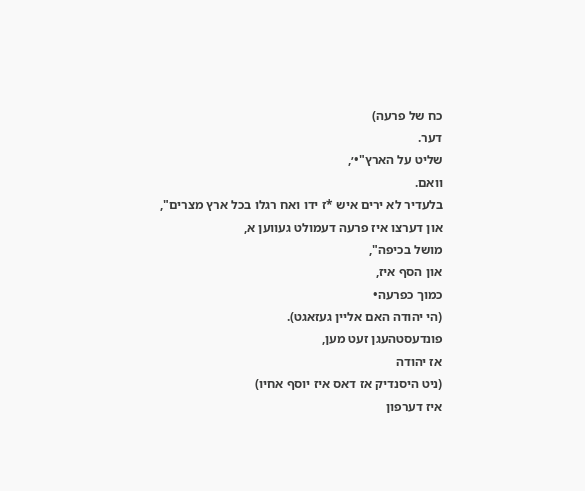כח של פרעה)
דער.
שליט על הארץ"•׳,
וואם.
בלעדיר לא ירים איש *ז ידו ואח רגלו בכל ארץ מצרים",
און דערצו איז פרעה דעמולט געווען א,
מושל בכיפה",
און הסף איז,
כמוך כפרעה•
(הי יהודה האם אליין געזאגט).
פונדעסטהעגן זעט מען,
אז יהודה
(ניט היסנדיק אז דאס איז יוסף אחיו)
איז דערפון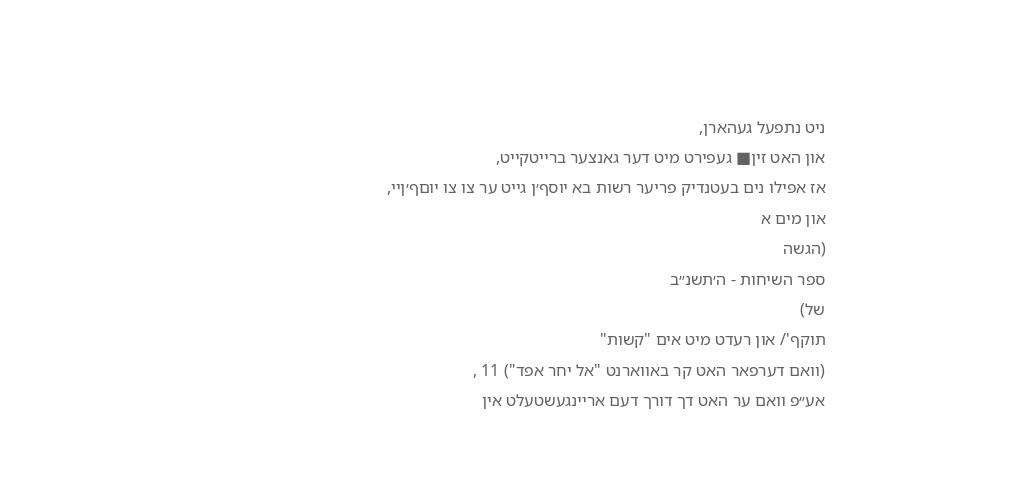ניט נתפעל געהארן,
און האט זין■ געפירט מיט דער גאנצער ברייטקייט,
אז אפילו נים בעטנדיק פריער רשות בא יוסף׳ן גייט ער צו צו יוםף׳ןיי,
און מים א
(הגשה
ספר השיחות - ה׳תשנ״ב
של)
תוקף'/ און רעדט מיט אים "קשות"
(וואם דערפאר האט קר באווארנט "אל יחר אפד") 11 ,
אע״פ וואם ער האט דך דורך דעם אריינגעשטעלט אין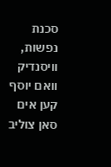סכנת נפשות,
וויסנדיק וואם יוסף קען אים סאן צוליב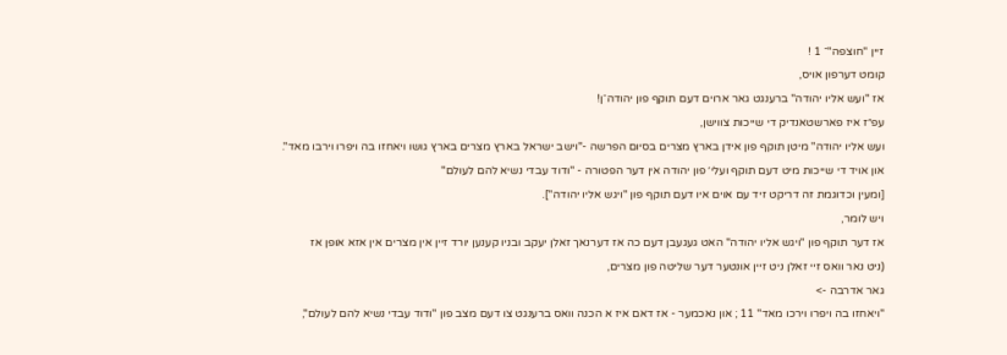זיין "חוצפה"־ 1 !
קומט דערפון אויס,
אז "ועש אליו יהודה" ברענגט גאר ארוים דעם תוקף פון יהודה־ן!
עפ״ז איז פארשטאנדיק די שייכות צווישן,
ועש אליו יהודה" מיטן תוקף פון אידן בארץ מצרים בסיום הפרשה -"וישב ישראל בארץ מצרים בארץ גושו ויאחזו בה ויפרו וירבו מאד".
און אויד די שייכות מיט דעם תוקף ועלי׳ פון יהודה אין דער הפטורה - "ודוד עבדי נשיא להם לעולם"
[ומעין וכדוגמת זה דריקט זיד עם אוים איו דעם תוקף פון "ויגש אליו יהודה"].
ויש לומר,
אז דער תוקף פון "ויגש אליו יהודה" האט געגעבן דעם כה אז דערנאך זאלן יעקב ובניו קענען יורד זיין אין מצרים אין אזא אופן אז
(ניט נאר וואס זיי זאלן ניט זיין אונטער דער שליטה פון מצרים,
גאר אדרבה ->
"ויאחזו בה ויפרו וירכו מאד" 11 ; און נאכמער - אז דאם איז א הכנה וואס ברענגט צו דעם מצב פון "ודוד עבדי נשיא להם לעולם",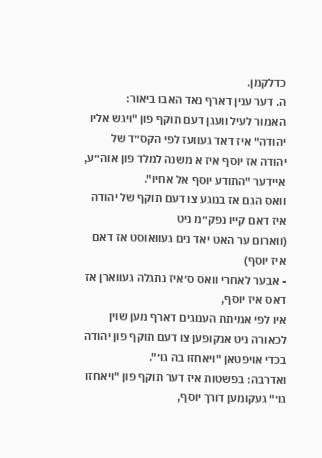כדלקמן.
ה. דער ענין דארף נאד האבו ביאור:
האמור לעיל וועגן דעם תוקף פון "ויגש אליו יהודה" איז דאד געוועז לפי הקס״ד של יהודה אז יוסף איז א משנה למלד פון אוה״ע,
איידער "התודע יוסף אל אחיו".
וואס הגם אז בנוגע צו דעם תוקף של יהודה איז דאם קייו נפק״מ ניט
(ווארום ער האט יאד נים געוואוסט אז דאם איז יוסף)
- אבער לאחרי וואס ס׳איז נתגלה געווארן אז דאס איז יוסף,
איו לפי אמיתת הענוגים דארף מען שוין לכאורה ניט אנקופען צו דעם תוקף פון יהודה בכדי אויפטאן "ויאחזו בה גו׳".
ואדרבה: בפשטות איז דער תוקף פון "ויאחזו גו׳" געקומען דורך יוסף,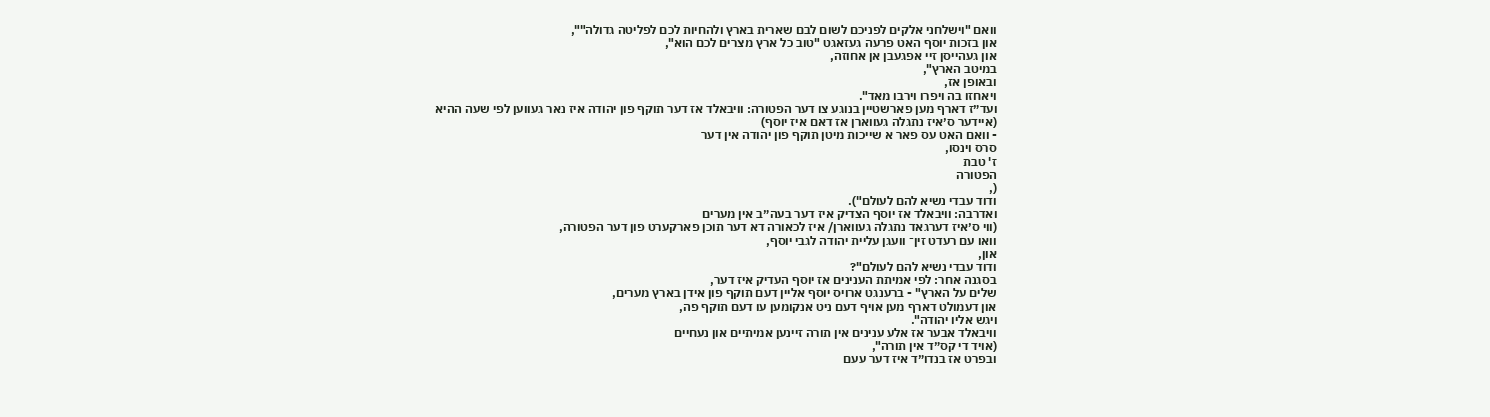וואם "וישלחני אלקים לפניכם לשום לבם שארית בארץ ולהחיות לכם לפליטה גדולה"",
און בזכות יוסף האט פרעה געזאגט "טוב כל ארץ מצרים לכם הוא",
און געהייסן זיי אפגעבן אן אחוזה,
במיטב הארץ",
ובאופן אז,
ויאחזו בה ויפרו וירבו מאד".
ועד״ז דארף מען פארשטיין בנוגע צו דער הפטורה: וויבאלד אז דער תוקף פון יהודה איז נאר געווען לפי שעה ההיא
(איידער ס׳איז נתגלה געווארן אז דאם איז יוסף)
- וואם האט עס פאר א שייכות מיטן תוקף פון יהודה אין דער
סרס וינסו,
ז' טבת
הפטורה
(,
ודוד עבדי נשיא להם לעולם").
ואדרבה: וויבאלד אז יוסף הצדיק איז דער בעה״ב אין מערים
(ווי ס׳איז דערגאד נתגלה געווארן/ איז לכאורה דא דער תוכן פארקערט פון דער הפטורה,
וואו עם רעדט זין־ וועגן עליית יהודה לגבי יוסף,
און,
ודוד עבדי נשיא להם לעולם"?
בסגנה אחר: לפי אמיתת הענינים אז יוסף העדיק איז דער,
שלים על הארץ" - ברענגט ארויס יוסף אליין דעם תוקף פון אידן בארץ מערים,
און דעמולט דארף מען אויף דעם ניט אנקומען עו דעם תוקף פה,
ויגש אליו יהודה".
וויבאלד אבער אז אלע ענינים אין תורה זיינען אמיתיים און נעחיים
(אויד די קס״ד אין תורה",
ובפרט אז בנדו״ד איז דער עעם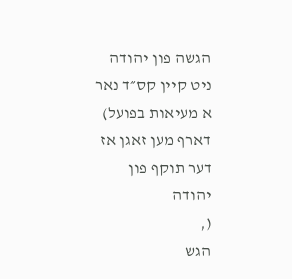הגשה פון יהודה ניט קיין קס״ד נאר א מעיאות בפועל)
דארף מען זאגן אז דער תוקף פון יהודה
(,
הגש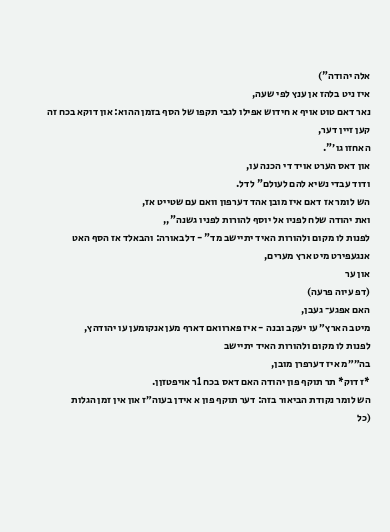אלה יהודה")
איז ניט בלהז אן ענץ לפי שעה,
נאר דאם טוט אויף א חידוש אפילו לגבי תקפו של הסף בזמן ההוא: און דוקא בכח זה קען זיין דער,
האחזו גו׳".
און דאס הערט אויד די הכנה עו,
ודוד עבדי נשיא להם לעולם" לדל.
הש לומר אז דאם איז מובן אהד דערפון וואם עם שטייט אז,
ואת יהודה שלח לפניו אל יוסף להורות לפניו גשנה",,
לפנות לו מקום ולהורות האיד יתיישב מד" - דלבאורה: והבאלד אז הסף האט אנגעפירט מיט ארץ מערים,
און ער
(דפ עיוה פרעה)
האם אפגע־ געבן,
מיטב הארץ״ עו יעקב ובנה - איז פארוואם דארף מען אנקומען עו יהודהץ,
לפנות לו מקום ולהורות האיד יתיישב
בה״״מ איז דערפרן מובן,
*ז דוק* תר תוקף פון יהודה האם דאס בכח 1ר אויפטזןן.
הש לומר נקודת הביאור בזה: דער תוקף פון א אידן בעוה״ז און אין זמן הגלות
(כל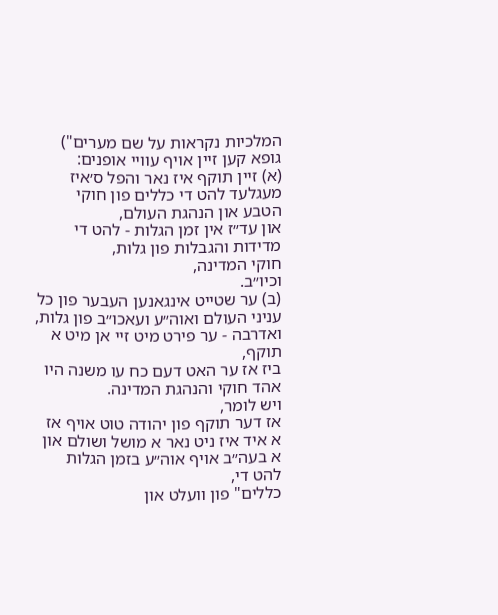המלכיות נקראות על שם מערים")
גופא קען זיין אויף עוויי אופנים:
(א) זיין תוקף איז נאר והפל ס׳איז מעגלעד להט די כללים פון חוקי הטבע און הנהגת העולם,
און עד״ז אין זמן הגלות - להט די מדידות והגבלות פון גלות,
חוקי המדינה,
וכיו״ב.
(ב) ער שטייט אינגאנען העבער פון כל עניני העולם ואוה״ע ועאכו״ב פון גלות,
ואדרבה - ער פירט מיט זיי אן מיט א תוקף,
ביז אז ער האט דעם כח עו משנה היו אהד חוקי והנהגת המדינה.
ויש לומר,
אז דער תוקף פון יהודה טוט אויף אז א איד איז ניט נאר א מושל ושולם און א בעה״ב אויף אוה״ע בזמן הגלות להט די,
כללים" פון וועלט און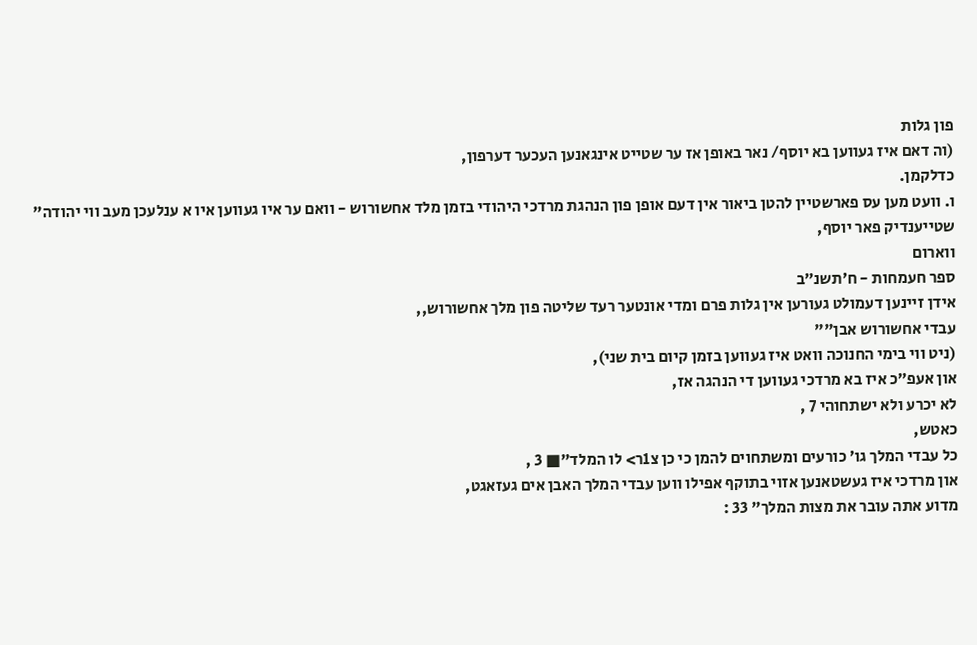פון גלות
(וה דאם איז געווען בא יוסף/ נאר באופן אז ער שטייט אינגאנען העכער דערפון,
כדלקמן.
ו. וועט מען עס פארשטיין להטן ביאור אין דעם אופן פון הנהגת מרדכי היהודי בזמן מלד אחשורוש - וואם ער איו געווען איו א ענלעכן מעב ווי יהודה" שטייענדיק פאר יוסף,
ווארום
ספר חעמחות - ח׳תשנ״ב
אידן זיינען דעמולט געורען אין גלות פרם ומדי אונטער רעד שליטה פון מלך אחשורוש,,
עבדי אחשורוש אבן""
(ניט ווי בימי החנוכה וואט איז געווען בזמן קיום בית שני),
און אעפ״כ איז בא מרדכי געווען די הנהגה אז,
לא יכרע ולא ישתחוהי 7 ,
כאטש,
כל עבדי המלך גו׳ כורעים ומשתחוים להמן כי כן צ1ר> לו המלד"■ 3 ,
און מרדכי איז געשטאנען אזוי בתוקף אפילו ווען עבדי המלך האבן אים געזאגט,
מדוע אתה עובר את מצות המלך" 33 :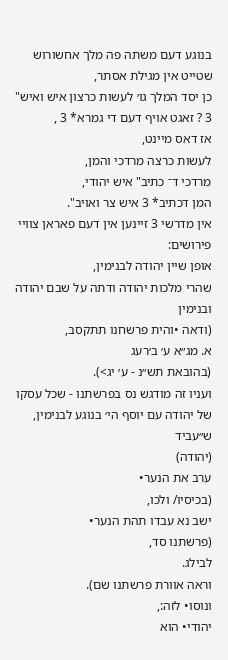בנוגע דעם משתה פה מלך אחשורוש שטייט אין מגילת אסתר,
כן יסד המלך גו׳ לעשות כרצון איש ואיש" 3 ? זאגט אויף דעם די גמרא* 3 ,
אז דאס מיינט,
לעשות כרצה מרדכי והמן,
מרדכי ד־ כתיב" איש יהודי,
המן דכתיב* 3 איש צר ואויב".
אין מדרשי 3 זיינען אין דעם פאראן צוויי פירושים:
אופן שיין יהודה לבנימין,
שהרי מלכות יהודה ודתה על שבם יהודה ובנימין
(ודאה •והית פרשחנו תתקסב,
א. מג״א ע׳ ב׳רעג
(בהובאת תש״נ - ע׳ יג>).
ועניו זה מודגש נס בפרשתנו - שכל עסקו של יהודה עם יוסף הי׳ בנוגע לבנימין,
ש״עביד
(יהודה)
ערב את הנער•
(בכיסיו/ ולכו,
ישב נא עבדו תהת הנער•
(פרשתנו סד,
לבילג.
וראה אוורת פרשתנו שם).
ונוסו• לזה:,
יהודי• הוא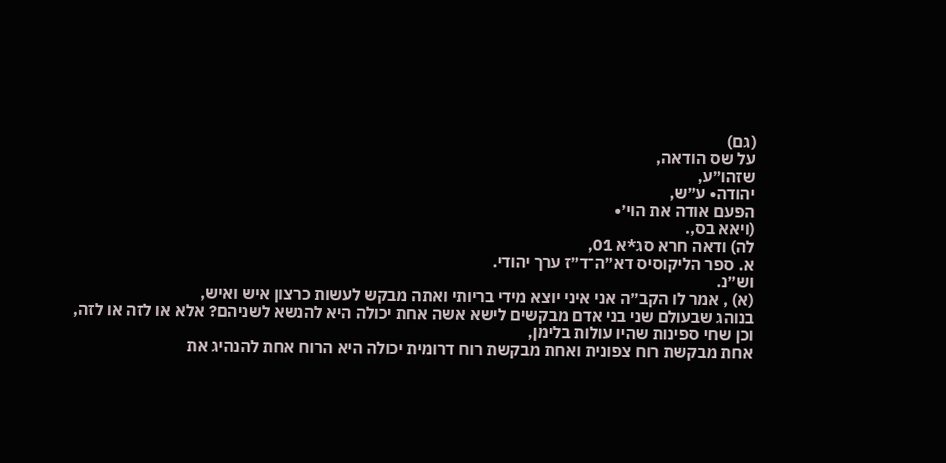(גם)
על שס הודאה,
שזהו״ע,
יהודה• ע״ש,
הפעם אודה את הוי׳•
(ויאא בס,.
לה) ודאה חרא סג*א 01,
א. ספר הליקוסיס דא״ה־ד״ז ערך יהודי.
וש״נ.
(א) , אמר לו הקב״ה אני איני יוצא מידי בריותי ואתה מבקש לעשות כרצון איש ואיש,
בנוהג שבעולם שני בני אדם מבקשים לישא אשה אחת יכולה היא להנשא לשניהם? אלא או לזה או לזה,
וכן שחי ספינות שהיו עולות בלימן,
אחת מבקשת רוח צפונית ואחת מבקשת רוח דרומית יכולה היא הרוח אחת להנהיג את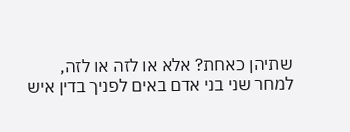שתיהן כאחת? אלא או לזה או לזה,
למחר שני בני אדם באים לפניך בדין איש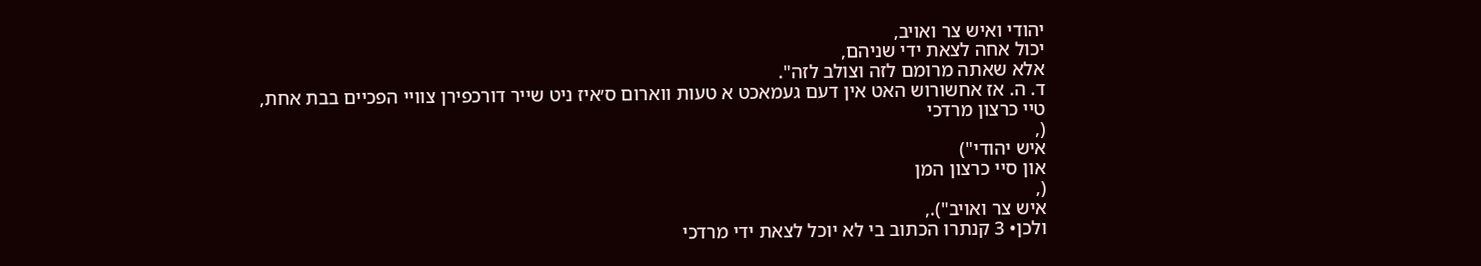יהודי ואיש צר ואויב,
יכול אחה לצאת ידי שניהם,
אלא שאתה מרומם לזה וצולב לזה".
ד. ה. אז אחשורוש האט אין דעם געמאכט א טעות ווארום ס׳איז ניט שייר דורכפירן צוויי הפכיים בבת אחת,
טיי כרצון מרדכי
(,
איש יהודי")
און סיי כרצון המן
(,
איש צר ואויב").,
ולכן• 3 קנתרו הכתוב בי לא יוכל לצאת ידי מרדכי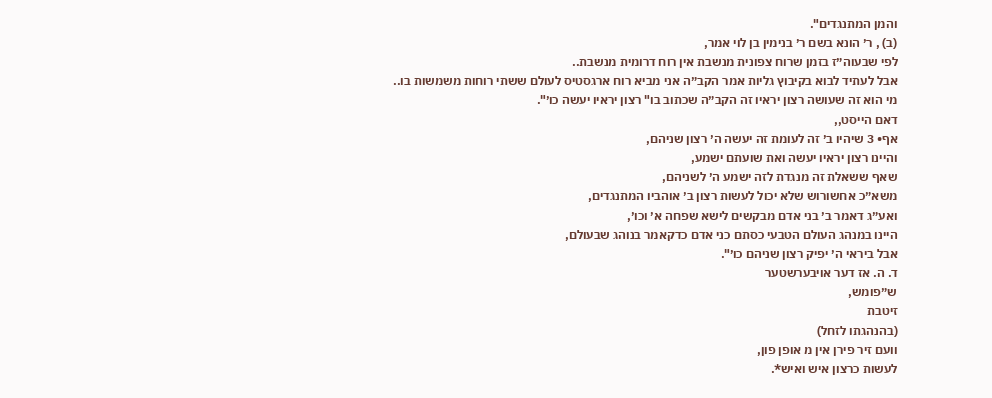והמן המתנגדים".
(ב) , ר׳ הונא בשם ר׳ בנימין בן לוי אמר,
לפי שבעוה״ז בזמן שרוח צפונית מנשבת אין רוח דרומית מנשבת..
אבל לעתיד לבוא בקיבוץ גליות אמר הקב״ה אני מביא רוח ארגסטיס לעולם ששתי רוחות משמשות בו..
מי הוא זה שעושה רצון יראיו זה הקב״ה שכתוב בו" רצון יראיו יעשה כו׳".
דאם הייסט,,
אף• 3 שיהיו ב׳ זה לעומת זה יעשה ה׳ רצון שניהם,
והיינו רצון יראיו יעשה ואת שועתם ישמע,
שאף ששאלת זה מנגדת לזה ישמע ה׳ לשניהם,
משא״כ אחשורוש שלא יכול לעשות רצון ב׳ אוהביו המתנגדים,
ואע״ג דאמר ב׳ בני אדם מבקשים לישא שפחה א׳ וכו׳,
היינו במנהג העולם הטבעי כסתם כני אדם כדקאמר בנוהג שבעולם,
אבל ביראי ה׳ יפיק רצון שניהם כו׳".
ד. ה. אז דער אויבערשטער
ש״פומש,
זיטבת
(בהנהגתו לזחל)
וועם זיר פירן אין מ אופן פון,
לעשות כרצון איש ואיש*.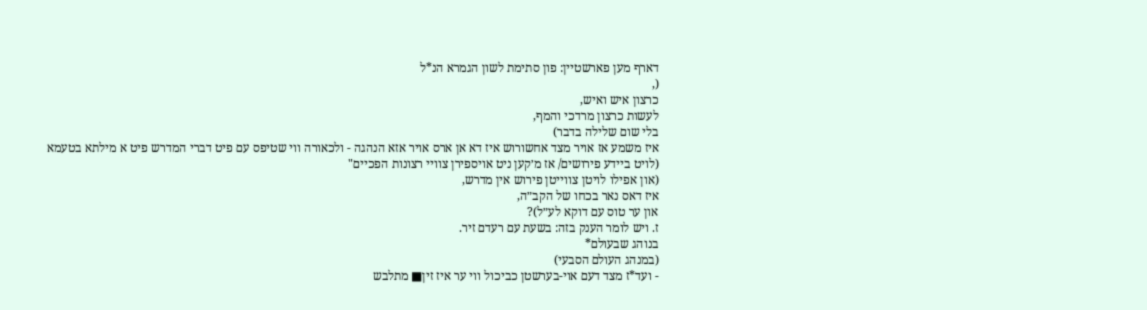דארף מען פארשטיין: פון סתימת לשון הגמרא הנ*ל
(,
כרצון איש ואיש,
לעשות כרצון מרדכי והמף,
בלי שום שלילה בדבר)
איז משמע אז אויר מצד אחשורוש איז דא אן ארס אויר אזא הנהגה - ולכאורה ווי שטיפס עם פיט דברי המדרש פיט א מילתא בטעמא
(לויט ביידע פירושים/ אז מ׳קען ניט אויספירן צוויי רצונות הפכיים"
(און אפילו לויטן צווייטן פירוש אין מדרש,
איז דאס נאר בכחו של הקב״ה,
און ער טוס עם דוקא לע״ל)?
ז. ויש לומר הענק בזה: בשעת עם רעדם זיר.
בנוהג שבעולם*
(במנהג העולם הסבעי)
- ועד*ז מצד דעם אוי-בערשטן כביכול ווי ער איז זין■ מתלבש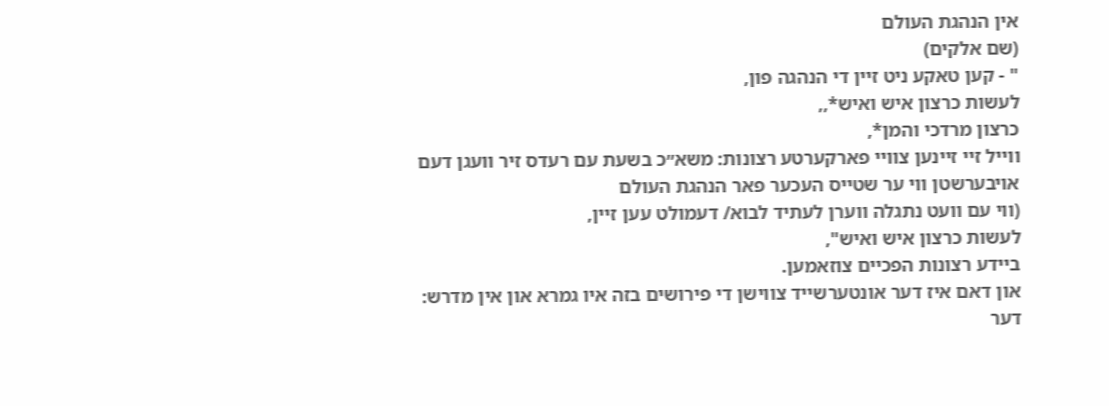אין הנהגת העולם
(שם אלקים)
" - קען טאקע ניט זיין די הנהגה פון,
לעשות כרצון איש ואיש*,,
כרצון מרדכי והמן*,
ווייל זיי זיינען צוויי פארקערטע רצונות: משא״כ בשעת עם רעדס זיר וועגן דעם אויבערשטן ווי ער שטייס העכער פאר הנהגת העולם
(ווי עם וועט נתגלה ווערן לעתיד לבוא/ דעמולט עען זיין,
לעשות כרצון איש ואיש",
ביידע רצונות הפכיים צוזאמען.
און דאם איז דער אונטערשייד צווישן די פירושים בזה איו גמרא און אין מדרש: דער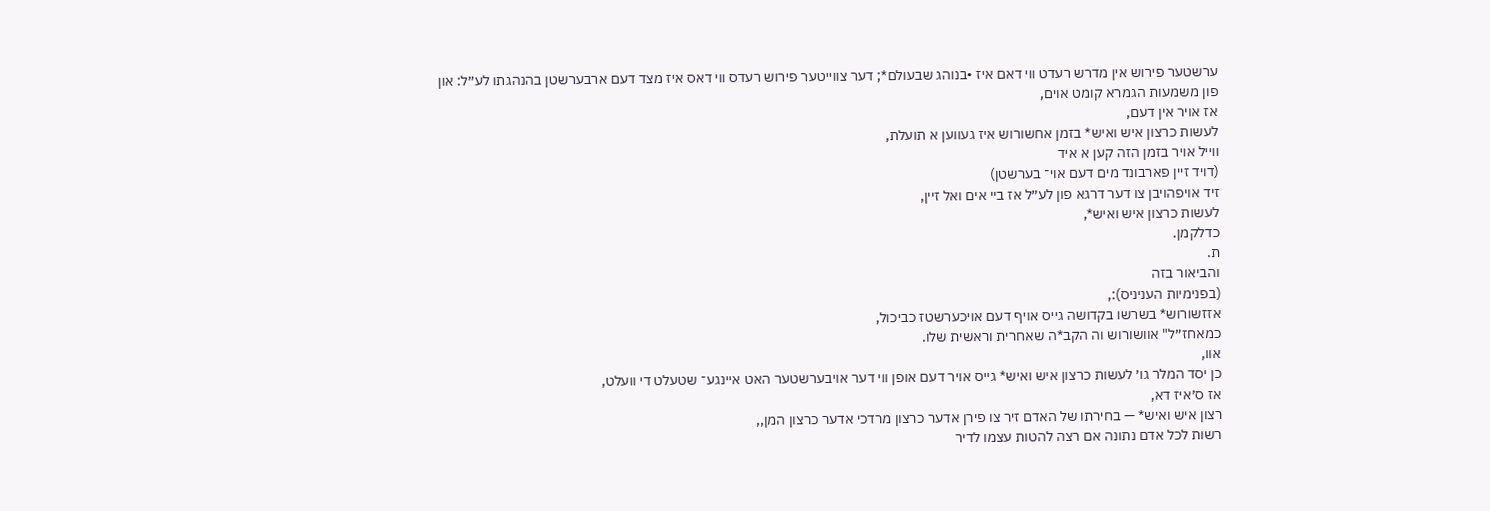ערשטער פירוש אין מדרש רעדט ווי דאם איז •בנוהג שבעולם*; דער צווייטער פירוש רעדס ווי דאס איז מצד דעם ארבערשטן בהנהגתו לע״ל: און פון משמעות הגמרא קומט אוים,
אז אויר אין דעם,
לעשות כרצון איש ואיש* בזמן אחשורוש איז געווען א תועלת,
ווייל אויר בזמן הזה קען א איד
(דויד זיין פארבונד מים דעם אוי־ בערשטן)
זיד אויפהויבן צו דער דרגא פון לע״ל אז ביי אים ואל זיין,
לעשות כרצון איש ואיש*,
כדלקמן.
ת.
והביאור בזה
(בפנימיות העניניס):,
אזזשורוש* בשרשו בקדושה גייס אויף דעם אויכערשטז כביכול,
כמאחז״ל" אוושורוש וה הקב*ה שאחרית וראשית שלו.
אוו,
כן יסד המלר גו׳ לעשות כרצון איש ואיש* גייס אויר דעם אופן ווי דער אויבערשטער האט איינגע־ שטעלט די וועלט,
אז ס׳איז דא,
רצון איש ואיש* — בחירתו של האדם זיר צו פירן אדער כרצון מרדכי אדער כרצון המן,,
רשות לכל אדם נתונה אם רצה להטות עצמו לדיר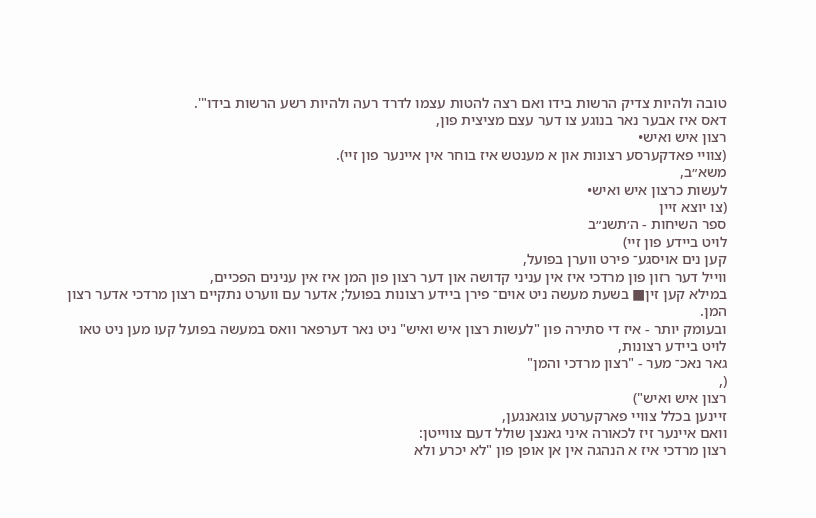טובה ולהיות צדיק הרשות בידו ואם רצה להטות עצמו לדרד רעה ולהיות רשע הרשות בידו"'.
דאס איז אבער נאר בנוגע צו דער עצם מציצית פון,
רצון איש ואיש•
(צוויי פאדקערסע רצונות און א מענטש איז בוחר אין איינער פון זיי).
משא״ב,
לעשות כרצון איש ואיש•
(צו יוצא זיין
ספר השיחות - ה׳תשנ״ב
לויט ביידע פון זיי)
קען נים אויסגע־ פירט ווערן בפועל,
ווייל דער רזון פון מרדכי איז אין עניני קדושה און דער רצון פון המן איז אין ענינים הפכיים,
במילא קען זין■ בשעת מעשה ניט אוים־ פירן ביידע רצונות בפועל; אדער עם ווערט נתקיים רצון מרדכי אדער רצון המן.
ובעומק יותר - איז די סתירה פון "לעשות רצון איש ואיש" ניט נאר דערפאר וואס במעשה בפועל קעו מען ניט טאו לויט ביידע רצונות,
גאר נאכ־ מער - "רצון מרדכי והמן"
(,
רצון איש ואיש")
זיינען בכלל צוויי פארקערטע צוגאנגען,
וואם איינער זיז לכאורה איני גאנצן שולל דעם צווייטן:
רצון מרדכי איז א הנהגה אין אן אופן פון "לא יכרע ולא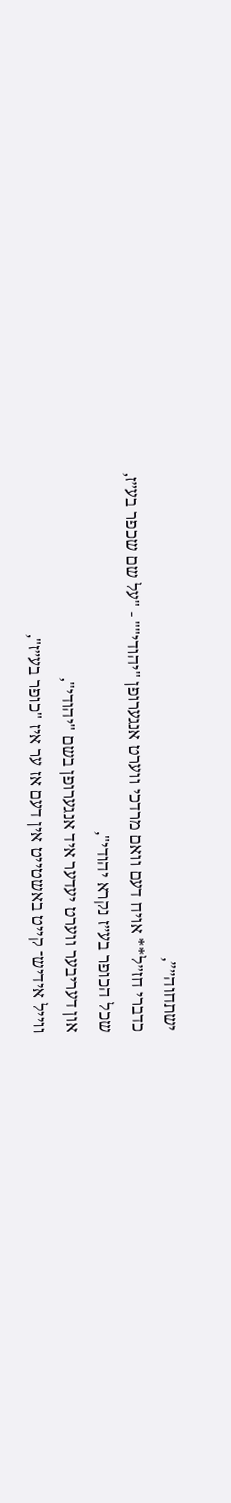ישתחוה״”,
כדברי חז״ל** אויח דעם וואם מרדכי ווערט אנגערופן "יהודי"" - "על שם שכפר בע״ז,
שכל הכופר בע״ז נקרא יהודי",
און דעריבער ווערט יעדער איד אנגערופן בשם "יהודי",
ווייל אידיש־ קייט באשטייט אין דעם אז ער איז "כופר בע״ז",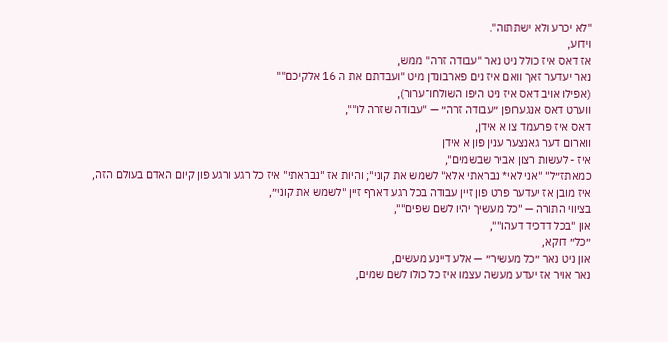"לא יכרע ולא ישתתוה".
וידוע,
אז דאס איז כולל ניט נאר "עבודה זרה" ממש,
נאר יעדער זאך וואם איז נים פארבונדן מיט "ועבדתם את ה 16 אלקיכם""
(אפילו אויב דאס איז ניט היפו השולחו־ערור),
ווערט דאס אנגערופן ״עבודה זרה״ — "עבודה שזרה לו"",
דאס איז פרעמד צו א אידן,
ווארום דער גאנצער ענין פון א אידן
איז - לעשות רצון אביר שבשמים",
כמאתז״ל" "אני לאי* נבראתי אלא" לשמש את קוני"; והיות אז "נבראתי" איז כל רגע ורגע פון קיום האדם בעולם הזה,
איז מובן אז יעדער פרט פון זיין עבודה בכל רגע דארף זיין "לשמש את קוני״,
בציווי התורה — "כל מעשיך יהיו לשם שפים"",
און "בכל דדכיד דעהו"",
״כל״ דוקא,
און ניט נאר ״כל מעשיר״ — אלע דיינע מעשים,
נאר אויר אז יעדע מעשה עצמו איז כל כולו לשם שמים,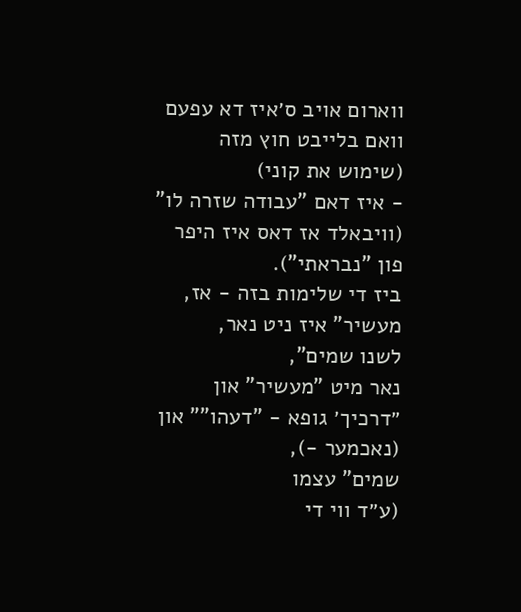ווארום אויב ס׳איז דא עפעם וואם בלייבט חוץ מזה
(שימוש את קוני)
- איז דאם "עבודה שזרה לו"
(וויבאלד אז דאס איז היפר פון "נבראתי").
ביז די שלימות בזה - אז,
מעשיר" איז ניט נאר,
לשנו שמים",
נאר מיט "מעשיר" און ״דרכיך׳ גופא - "דעהו"" און
(נאכמער -),
שמים" עצמו
(ע״ד ווי די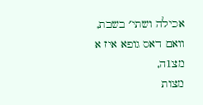אכילה ושתי׳ בשבת,
וואם דאס גופא איז א מצ1ה,
מצות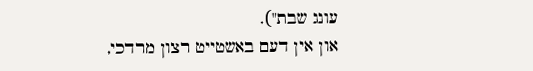עונג שבת").
און אין דעם באשטייט רצון מרדכי,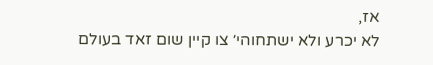אז,
לא יכרע ולא ישתחוהי׳ צו קיין שום זאד בעולם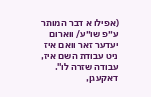(אפילו א דבר המותר ע״פ שו״ע/ ווארום יעדער זאר וואם איז ניט עבודת השם איז,
עבודה שזרה לו".
דאקעגן,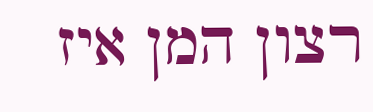רצון המן איז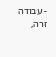- עבודה זרה,